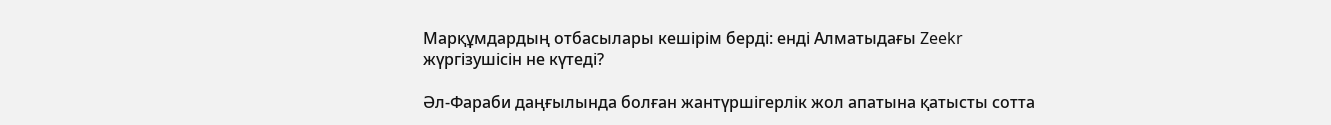Марқұмдардың отбасылары кешірім берді: енді Алматыдағы Zeekr жүргізушісін не күтеді?

Әл-Фараби даңғылында болған жантүршігерлік жол апатына қатысты сотта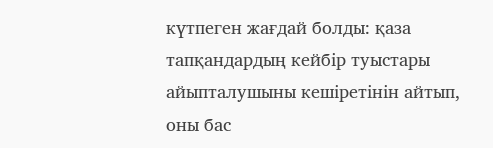күтпеген жағдай болды: қаза тапқандардың кейбір туыстары айыпталушыны кешіретінін айтып, оны бас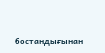бостандығынан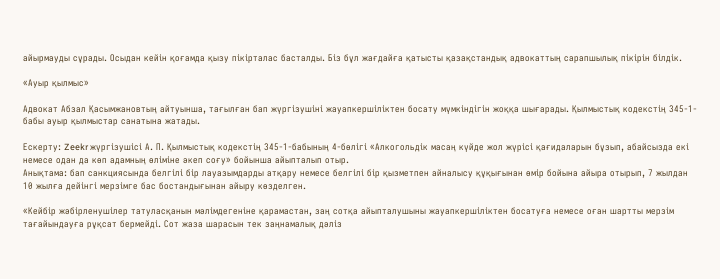айырмауды сұрады. Осыдан кейін қоғамда қызу пікірталас басталды. Біз бұл жағдайға қатысты қазақстандық адвокаттың сарапшылық пікірін білдік.

«Ауыр қылмыс»

Адвокат Абзал Қасымжановтың айтуынша, тағылған бап жүргізушіні жауапкершіліктен босату мүмкіндігін жоққа шығарады. Қылмыстық кодекстің 345-1-бабы ауыр қылмыстар санатына жатады.

Ескерту: Zeekr жүргізушісі А. П. Қылмыстық кодекстің 345-1-бабының 4-бөлігі «Алкогольдік масаң күйде жол жүрісі қағидаларын бұзып, абайсызда екі немесе одан да көп адамның өліміне әкеп соғу» бойынша айыпталып отыр.
Анықтама: бап санкциясында белгілі бір лауазымдарды атқару немесе белгілі бір қызметпен айналысу құқығынан өмір бойына айыра отырып, 7 жылдан 10 жылға дейінгі мерзімге бас бостандығынан айыру көзделген.

«Кейбір жәбірленушілер татуласқанын мәлімдегеніне қарамастан, заң сотқа айыпталушыны жауапкершіліктен босатуға немесе оған шартты мерзім тағайындауға рұқсат бермейді. Сот жаза шарасын тек заңнамалық дәліз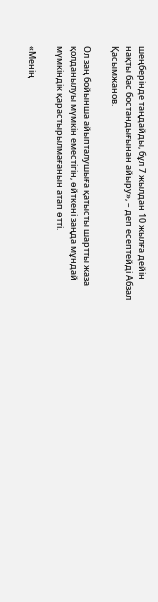шеңберінде таңдайды, бұл 7 жылдан 10 жылға дейін нақты бас бостандығынан айыру», – деп есептейді Абзал Қасымжанов.

Ол заң бойынша айыпталушыға қатысты шартты жаза қолданылуы мүмкін еместігін, өйткені заңда мұндай мүмкіндік қарастырылмағанын атап өтті.

«Менің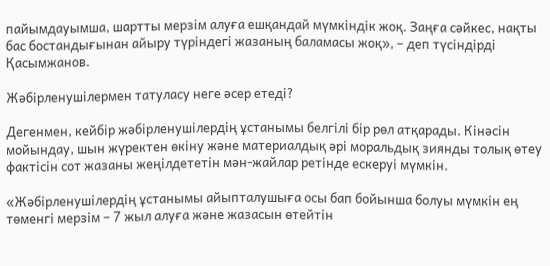пайымдауымша, шартты мерзім алуға ешқандай мүмкіндік жоқ. Заңға сәйкес, нақты бас бостандығынан айыру түріндегі жазаның баламасы жоқ», – деп түсіндірді Қасымжанов.

Жәбірленушілермен татуласу неге әсер етеді?

Дегенмен, кейбір жәбірленушілердің ұстанымы белгілі бір рөл атқарады. Кінәсін мойындау, шын жүректен өкіну және материалдық әрі моральдық зиянды толық өтеу фактісін сот жазаны жеңілдететін мән-жайлар ретінде ескеруі мүмкін.

«Жәбірленушілердің ұстанымы айыпталушыға осы бап бойынша болуы мүмкін ең төменгі мерзім – 7 жыл алуға және жазасын өтейтін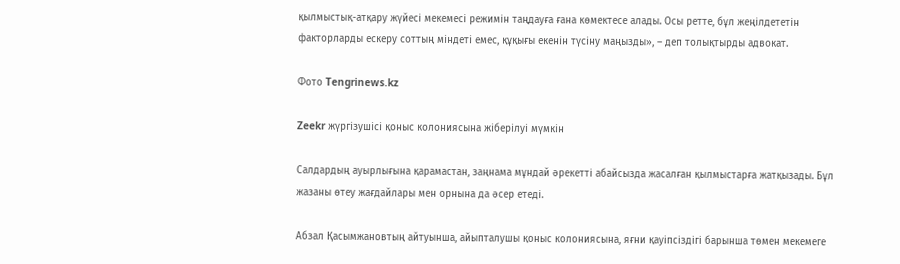қылмыстық-атқару жүйесі мекемесі режимін таңдауға ғана көмектесе алады. Осы ретте, бұл жеңілдететін факторларды ескеру соттың міндеті емес, құқығы екенін түсіну маңызды», – деп толықтырды адвокат.

Фото Tengrinews.kz

Zeekr жүргізушісі қоныс колониясына жіберілуі мүмкін

Салдардың ауырлығына қарамастан, заңнама мұндай әрекетті абайсызда жасалған қылмыстарға жатқызады. Бұл жазаны өтеу жағдайлары мен орнына да әсер етеді.

Абзал Қасымжановтың айтуынша, айыпталушы қоныс колониясына, яғни қауіпсіздігі барынша төмен мекемеге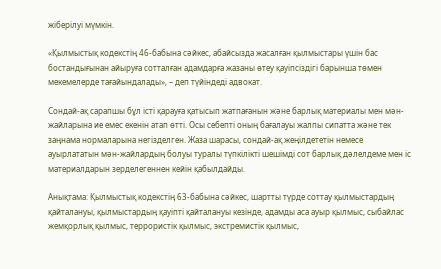жіберілуі мүмкін.

«Қылмыстық кодекстің 46-бабына сәйкес, абайсызда жасалған қылмыстары үшін бас бостандығынан айыруға сотталған адамдарға жазаны өтеу қауіпсіздігі барынша төмен мекемелерде тағайындалады», – деп түйіндеді адвокат.

Сондай-ақ сарапшы бұл істі қарауға қатысып жатпағанын және барлық материалы мен мән-жайларына ие емес екенін атап өтті. Осы себепті оның бағалауы жалпы сипатта және тек заңнама нормаларына негізделген. Жаза шарасы, сондай-ақ жеңілдететін немесе ауырлататын мән-жайлардың болуы туралы түпкілікті шешімді сот барлық дәлелдеме мен іс материалдарын зерделегеннен кейін қабылдайды.

Анықтама: Қылмыстық кодекстің 63-бабына сәйкес, шартты түрде соттау қылмыстардың қайталануы, қылмыстардың қауiптi қайталануы кезінде, адамды аса ауыр қылмыс, сыбайлас жемқорлық қылмыс, террористік қылмыс, экстремистік қылмыс,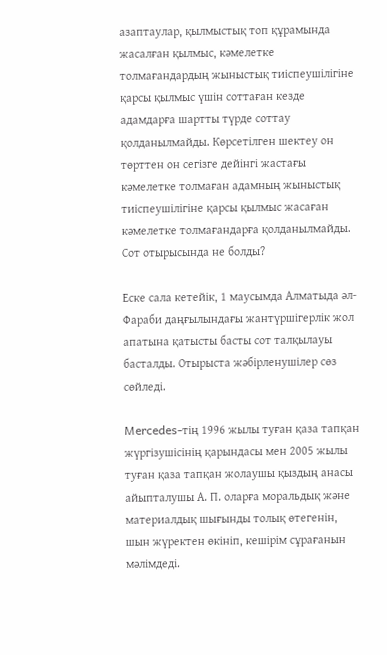азаптаулар, қылмыстық топ құрамында жасалған қылмыс, кәмелетке толмағандардың жыныстық тиіспеушілігіне қарсы қылмыс үшін соттаған кезде адамдарға шартты түрде соттау қолданылмайды. Көрсетілген шектеу он төрттен он сегізге дейінгі жастағы кәмелетке толмаған адамның жыныстық тиіспеушілігіне қарсы қылмыс жасаған кәмелетке толмағандарға қолданылмайды.
Сот отырысында не болды?

Еске сала кетейік, 1 маусымда Алматыда әл-Фараби даңғылындағы жантүршігерлік жол апатына қатысты басты сот талқылауы басталды. Отырыста жәбірленушілер сөз сөйледі.

Mercedes-тің 1996 жылы туған қаза тапқан жүргізушісінің қарындасы мен 2005 жылы туған қаза тапқан жолаушы қыздың анасы айыпталушы А. П. оларға моральдық және материалдық шығынды толық өтегенін, шын жүректен өкініп, кешірім сұрағанын мәлімдеді.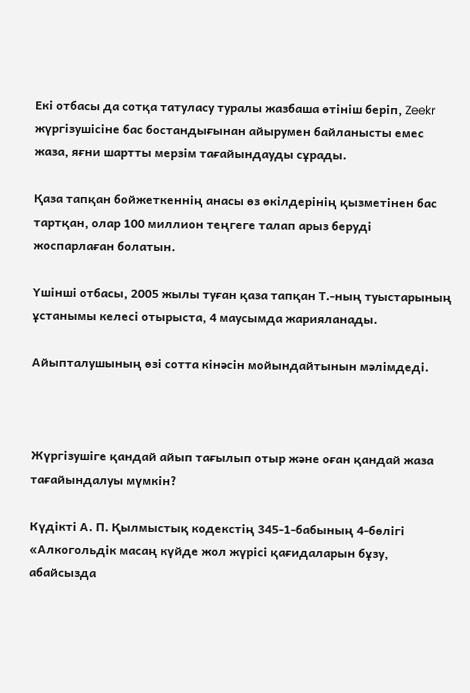Екі отбасы да сотқа татуласу туралы жазбаша өтініш беріп, Zeekr жүргізушісіне бас бостандығынан айырумен байланысты емес жаза, яғни шартты мерзім тағайындауды сұрады.

Қаза тапқан бойжеткеннің анасы өз өкілдерінің қызметінен бас тартқан, олар 100 миллион теңгеге талап арыз беруді жоспарлаған болатын.

Үшінші отбасы, 2005 жылы туған қаза тапқан Т.-ның туыстарының ұстанымы келесі отырыста, 4 маусымда жарияланады.

Айыпталушының өзі сотта кінәсін мойындайтынын мәлімдеді.



Жүргізушіге қандай айып тағылып отыр және оған қандай жаза тағайындалуы мүмкін?

Күдікті А. П. Қылмыстық кодекстің 345-1-бабының 4-бөлігі «Алкогольдік масаң күйде жол жүрісі қағидаларын бұзу, абайсызда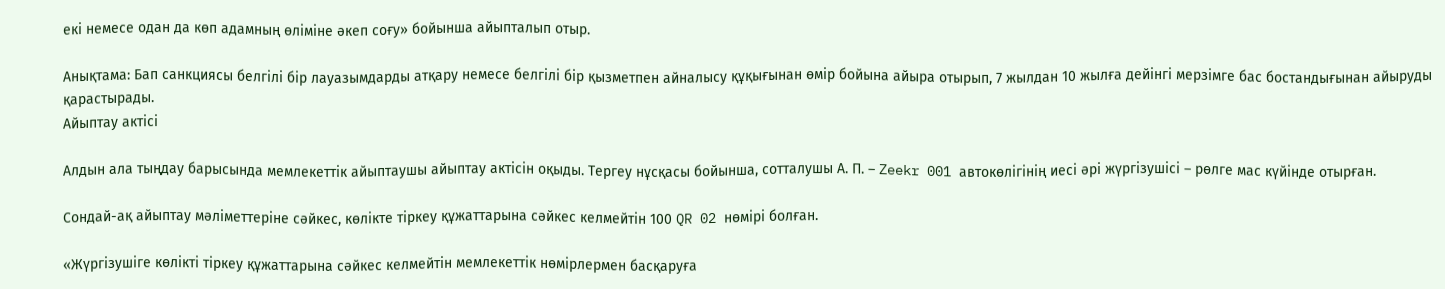екі немесе одан да көп адамның өліміне әкеп соғу» бойынша айыпталып отыр.

Анықтама: Бап санкциясы белгілі бір лауазымдарды атқару немесе белгілі бір қызметпен айналысу құқығынан өмір бойына айыра отырып, 7 жылдан 10 жылға дейінгі мерзімге бас бостандығынан айыруды қарастырады.
Айыптау актісі

Алдын ала тыңдау барысында мемлекеттік айыптаушы айыптау актісін оқыды. Тергеу нұсқасы бойынша, сотталушы А. П. – Zeekr 001 автокөлігінің иесі әрі жүргізушісі – рөлге мас күйінде отырған.

Сондай-ақ айыптау мәліметтеріне сәйкес, көлікте тіркеу құжаттарына сәйкес келмейтін 100 QR 02 нөмірі болған.

«Жүргізушіге көлікті тіркеу құжаттарына сәйкес келмейтін мемлекеттік нөмірлермен басқаруға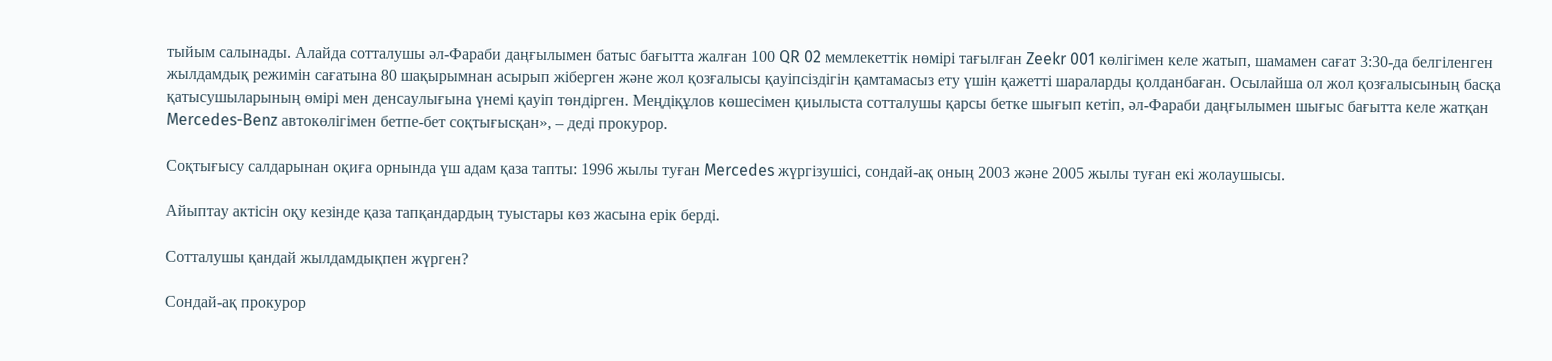тыйым салынады. Алайда сотталушы әл-Фараби даңғылымен батыс бағытта жалған 100 QR 02 мемлекеттік нөмірі тағылған Zeekr 001 көлігімен келе жатып, шамамен сағат 3:30-да белгіленген жылдамдық режимін сағатына 80 шақырымнан асырып жіберген және жол қозғалысы қауіпсіздігін қамтамасыз ету үшін қажетті шараларды қолданбаған. Осылайша ол жол қозғалысының басқа қатысушыларының өмірі мен денсаулығына үнемі қауіп төндірген. Меңдіқұлов көшесімен қиылыста сотталушы қарсы бетке шығып кетіп, әл-Фараби даңғылымен шығыс бағытта келе жатқан Mercedes-Benz автокөлігімен бетпе-бет соқтығысқан», – деді прокурор.

Соқтығысу салдарынан оқиға орнында үш адам қаза тапты: 1996 жылы туған Mercedes жүргізушісі, сондай-ақ оның 2003 және 2005 жылы туған екі жолаушысы.

Айыптау актісін оқу кезінде қаза тапқандардың туыстары көз жасына ерік берді.

Сотталушы қандай жылдамдықпен жүрген?

Сондай-ақ прокурор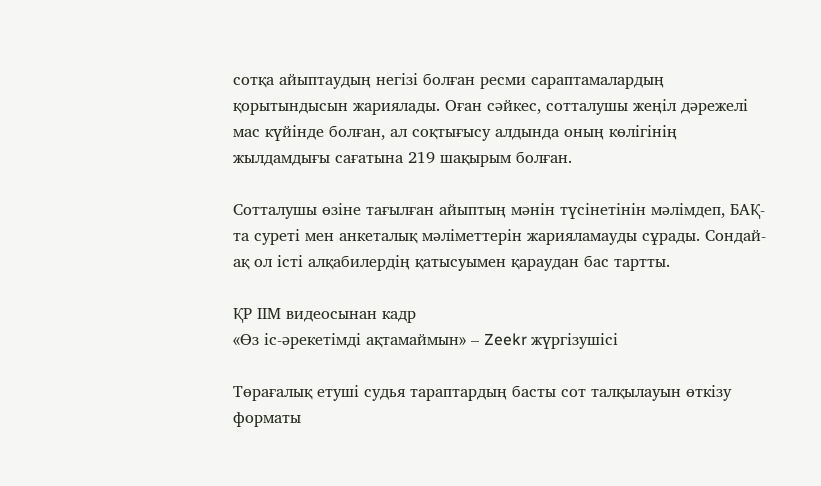сотқа айыптаудың негізі болған ресми сараптамалардың қорытындысын жариялады. Оған сәйкес, сотталушы жеңіл дәрежелі мас күйінде болған, ал соқтығысу алдында оның көлігінің жылдамдығы сағатына 219 шақырым болған.

Сотталушы өзіне тағылған айыптың мәнін түсінетінін мәлімдеп, БАҚ-та суреті мен анкеталық мәліметтерін жарияламауды сұрады. Сондай-ақ ол істі алқабилердің қатысуымен қараудан бас тартты.

ҚР ІІМ видеосынан кадр
«Өз іс-әрекетімді ақтамаймын» – Zeekr жүргізушісі

Төрағалық етуші судья тараптардың басты сот талқылауын өткізу форматы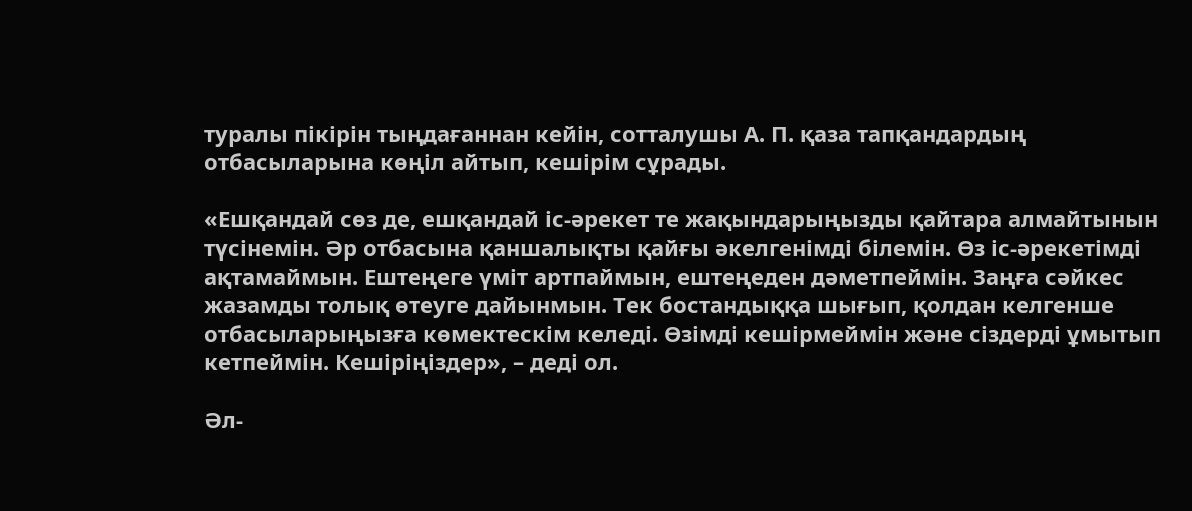туралы пікірін тыңдағаннан кейін, сотталушы А. П. қаза тапқандардың отбасыларына көңіл айтып, кешірім сұрады.

«Ешқандай сөз де, ешқандай іс-әрекет те жақындарыңызды қайтара алмайтынын түсінемін. Әр отбасына қаншалықты қайғы әкелгенімді білемін. Өз іс-әрекетімді ақтамаймын. Ештеңеге үміт артпаймын, ештеңеден дәметпеймін. Заңға сәйкес жазамды толық өтеуге дайынмын. Тек бостандыққа шығып, қолдан келгенше отбасыларыңызға көмектескім келеді. Өзімді кешірмеймін және сіздерді ұмытып кетпеймін. Кешіріңіздер», – деді ол.

Әл-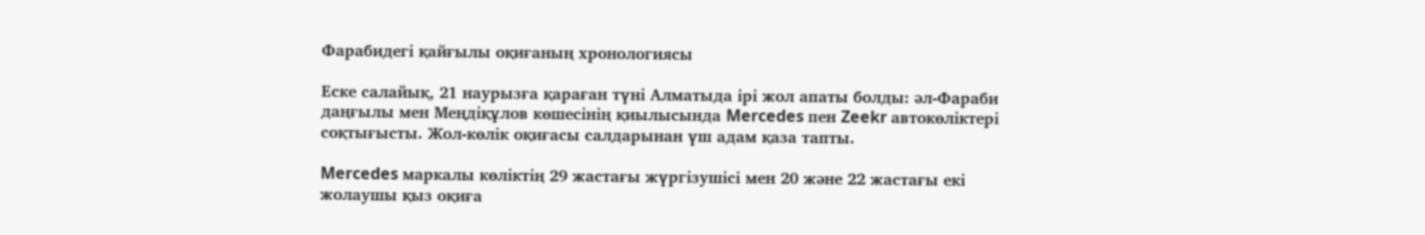Фарабидегі қайғылы оқиғаның хронологиясы

Еске салайық, 21 наурызға қараған түні Алматыда ірі жол апаты болды: әл-Фараби даңғылы мен Меңдіқұлов көшесінің қиылысында Mercedes пен Zeekr автокөліктері соқтығысты. Жол-көлік оқиғасы салдарынан үш адам қаза тапты.

Mercedes маркалы көліктің 29 жастағы жүргізушісі мен 20 және 22 жастағы екі жолаушы қыз оқиға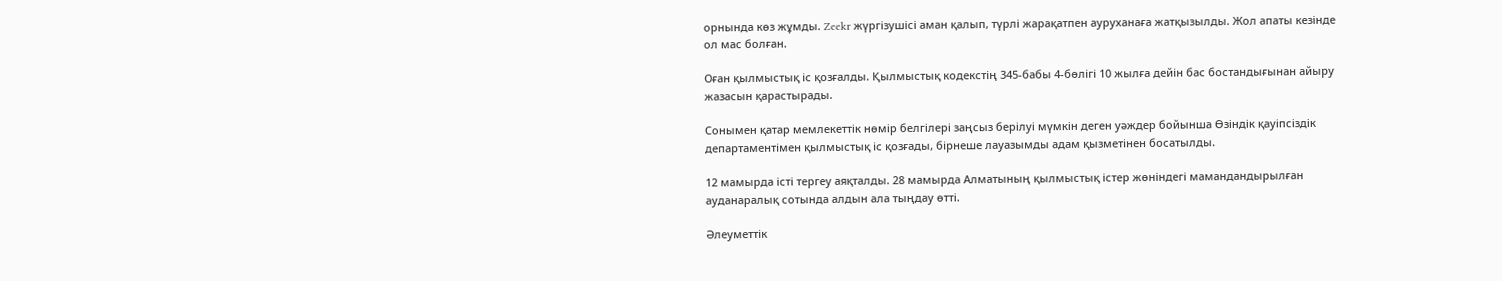орнында көз жұмды. Zeekr жүргізушісі аман қалып, түрлі жарақатпен ауруханаға жатқызылды. Жол апаты кезінде ол мас болған.

Оған қылмыстық іс қозғалды. Қылмыстық кодекстің 345-бабы 4-бөлігі 10 жылға дейін бас бостандығынан айыру жазасын қарастырады.

Сонымен қатар мемлекеттік нөмір белгілері заңсыз берілуі мүмкін деген уәждер бойынша Өзіндік қауіпсіздік департаментімен қылмыстық іс қозғады, бірнеше лауазымды адам қызметінен босатылды.

12 мамырда істі тергеу аяқталды. 28 мамырда Алматының қылмыстық істер жөніндегі мамандандырылған ауданаралық сотында алдын ала тыңдау өтті.

Әлеуметтік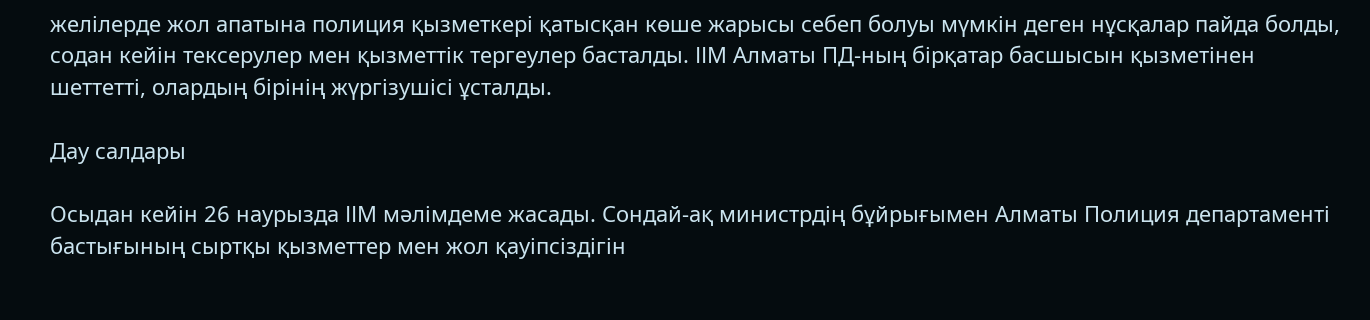желілерде жол апатына полиция қызметкері қатысқан көше жарысы себеп болуы мүмкін деген нұсқалар пайда болды, содан кейін тексерулер мен қызметтік тергеулер басталды. ІІМ Алматы ПД-ның бірқатар басшысын қызметінен шеттетті, олардың бірінің жүргізушісі ұсталды.

Дау салдары

Осыдан кейін 26 наурызда ІІМ мәлімдеме жасады. Сондай-ақ министрдің бұйрығымен Алматы Полиция департаменті бастығының сыртқы қызметтер мен жол қауіпсіздігін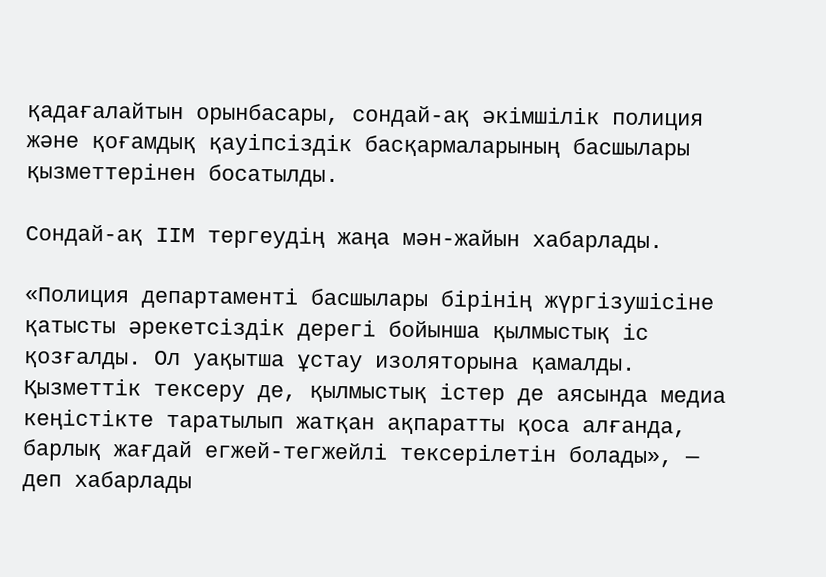қадағалайтын орынбасары, сондай-ақ әкімшілік полиция және қоғамдық қауіпсіздік басқармаларының басшылары қызметтерінен босатылды.

Сондай-ақ ІІМ тергеудің жаңа мән-жайын хабарлады.

«Полиция департаменті басшылары бірінің жүргізушісіне қатысты әрекетсіздік дерегі бойынша қылмыстық іс қозғалды. Ол уақытша ұстау изоляторына қамалды. Қызметтік тексеру де, қылмыстық істер де аясында медиа кеңістікте таратылып жатқан ақпаратты қоса алғанда, барлық жағдай егжей-тегжейлі тексерілетін болады», — деп хабарлады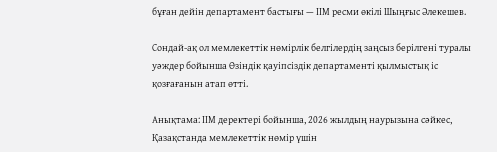бұған дейін департамент бастығы — ІІМ ресми өкілі Шыңғыс Әлекешев.

Сондай-ақ ол мемлекеттік нөмірлік белгілердің заңсыз берілгені туралы уәждер бойынша Өзіндік қауіпсіздік департаменті қылмыстық іс қозғағанын атап өтті.

Анықтама: ІІМ деректері бойынша, 2026 жылдың наурызына сәйкес, Қазақстанда мемлекеттік нөмір үшін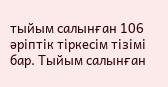тыйым салынған 106 әріптік тіркесім тізімі бар. Тыйым салынған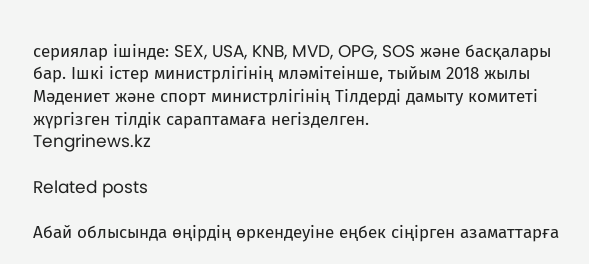сериялар ішінде: SEX, USA, KNB, MVD, OPG, SOS және басқалары бар. Ішкі істер министрлігінің мләмітеінше, тыйым 2018 жылы Мәдениет және спорт министрлігінің Тілдерді дамыту комитеті жүргізген тілдік сараптамаға негізделген.
Tengrinews.kz

Related posts

Абай облысында өңірдің өркендеуіне еңбек сіңірген азаматтарға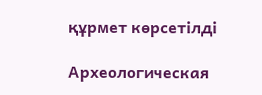құрмет көрсетілді

Археологическая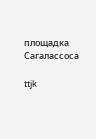площадка Сагалассоса

ttjk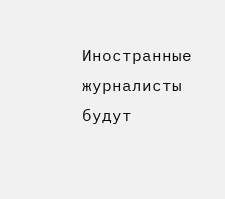Иностранные журналисты будут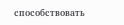способствовать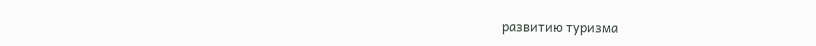развитию туризма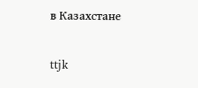в Казахстане

ttjk